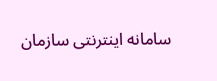سامانه اینترنتی سازمان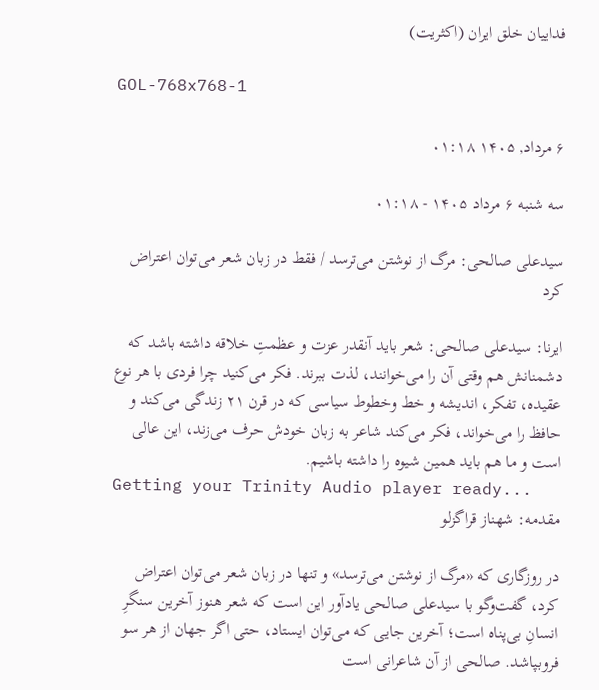فداییان خلق ایران (اکثریت)

GOL-768x768-1

۶ مرداد, ۱۴۰۵ ۰۱:۱۸

سه شنبه ۶ مرداد ۱۴۰۵ - ۰۱:۱۸

سیدعلی صالحی: مرگ از نوشتن می‌ترسد‌ / فقط در زبان شعر می‌توان اعتراض کرد

ایرنا: سیدعلی صالحی: شعر باید آنقدر عزت و عظمتِ خلاقه داشته باشد که دشمنانش هم وقتی آن را می‌خوانند، لذت ببرند. فکر می‌کنید چرا فردی با هر نوع عقیده، تفکر، اندیشه و خط وخطوط سیاسی که در قرن ۲۱ زندگی می‌کند و حافظ را می‌خواند، فکر می‌کند شاعر به زبان خودش حرف می‌زند، این عالی است و ما هم باید همین شیوه را داشته باشیم.
Getting your Trinity Audio player ready...
مقدمه: شهناز قراگزلو

در روزگاری که «مرگ از نوشتن می‌ترسد» و تنها در زبان شعر می‌توان اعتراض کرد، گفت‌وگو با سیدعلی صالحی یادآور این است که شعر هنوز آخرین سنگرِ انسانِ بی‌پناه است؛ آخرین جایی که می‌توان ایستاد، حتی اگر جهان از هر سو فروبپاشد. صالحی از آن شاعرانی است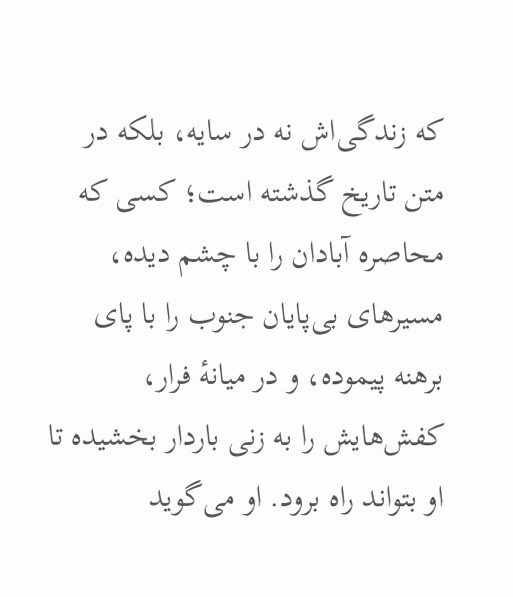که زندگی‌اش نه در سایه، بلکه در متن تاریخ گذشته است؛ کسی که محاصره آبادان را با چشم دیده، مسیرهای بی‌پایان جنوب را با پای برهنه پیموده، و در میانهٔ فرار، کفش‌هایش را به زنی باردار بخشیده تا او بتواند راه برود. او می‌گوید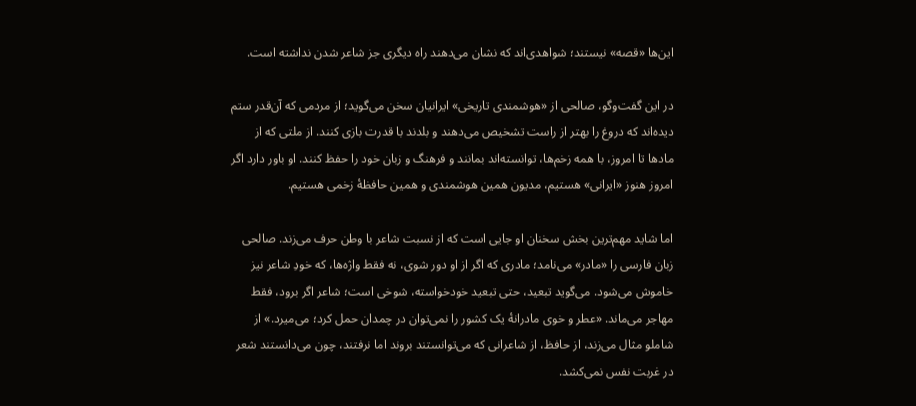این‌ها «قصه» نیستند؛ شواهدی‌اند که نشان می‌دهند راه دیگری جز شاعر شدن نداشته است.

در این گفت‌وگو، صالحی از «هوشمندی تاریخی» ایرانیان سخن می‌گوید؛ از مردمی که آن‌قدر ستم دیده‌اند که دروغ را بهتر از راست تشخیص می‌دهند و بلدند با قدرت بازی کنند. از ملتی که از مادها تا امروز، با همه زخم‌ها، توانسته‌اند بمانند و فرهنگ و زبان خود را حفظ کنند. او باور دارد اگر امروز هنوز «ایرانی» هستیم، مدیون همین هوشمندی و همین حافظهٔ زخمی هستیم.

اما شاید مهم‌ترین بخش سخنان او جایی است که از نسبت شاعر با وطن حرف می‌زند. صالحی زبان فارسی را «مادر» می‌نامد؛ مادری که اگر از او دور شوی، نه فقط واژه‌ها، که خودِ شاعر نیز خاموش می‌شود. می‌گوید تبعید، حتی تبعید خودخواسته، شوخی است؛ شاعر اگر برود، فقط مهاجر می‌ماند. «عطر و خوی مادرانهٔ یک کشور را نمی‌توان در چمدان حمل کرد؛ می‌میرد.» از شاملو مثال می‌زند، از حافظ، از شاعرانی که می‌توانستند بروند اما نرفتند، چون می‌دانستند شعر در غربت نفس نمی‌کشد.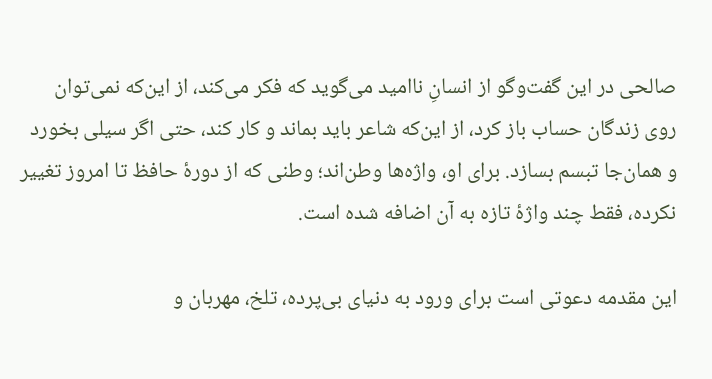صالحی در این گفت‌وگو از انسانِ ناامید می‌گوید که فکر می‌کند، از این‌که نمی‌توان روی زندگان حساب باز کرد، از این‌که شاعر باید بماند و کار کند، حتی اگر سیلی بخورد و همان‌جا تبسم بسازد. برای او، واژه‌ها وطن‌اند؛ وطنی که از دورهٔ حافظ تا امروز تغییر نکرده، فقط چند واژهٔ تازه به آن اضافه شده است.

این مقدمه دعوتی است برای ورود به دنیای بی‌پرده، تلخ، مهربان و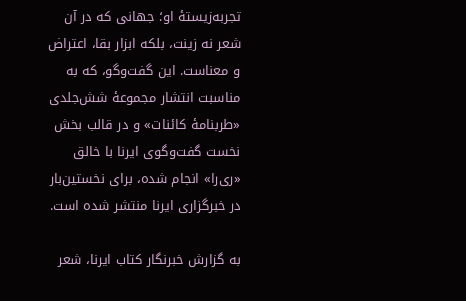تجربه‌زیستهٔ او؛ جهانی که در آن شعر نه زینت، بلکه ابزار بقا، اعتراض و معناست. این گفت‌وگو، که به مناسبت انتشار مجموعهٔ شش‌جلدی «طربنامهٔ کائنات» و در قالب بخش نخست گفت‌وگوی ایرنا با خالق «ری‌را» انجام شده، برای نخستین‌بار در خبرگزاری ایرنا منتشر شده است.

به گزارش خبرنگار کتاب ایرنا، شعر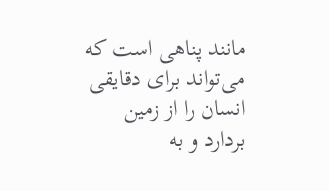مانند پناهی است که می‌تواند برای دقایقی انسان را از زمین بردارد و به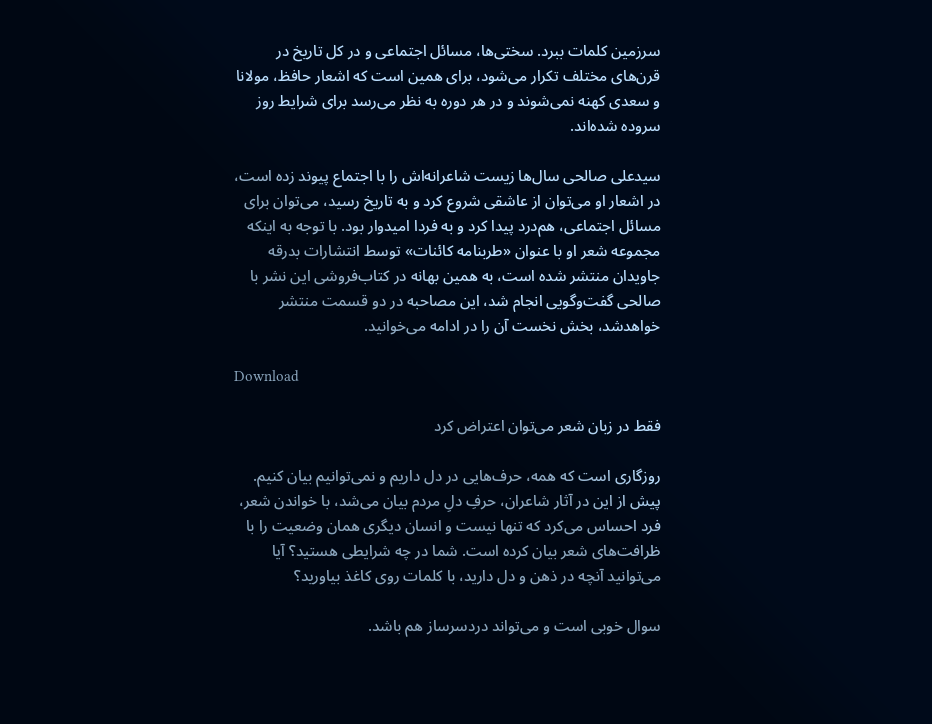سرزمین کلمات ببرد. سختی‌ها، مسائل اجتماعی و در کل تاریخ در قرن‌های مختلف تکرار می‌شود، برای همین است که اشعار حافظ، مولانا و سعدی کهنه نمی‌شوند و در هر دوره به نظر می‌رسد برای شرایط روز سروده شده‌اند.

سیدعلی صالحی سال‌ها زیست شاعرانه‌اش را با اجتماع پیوند زده است، در اشعار او می‌توان از عاشقی شروع کرد و به تاریخ رسید، می‌توان برای مسائل اجتماعی، هم‌درد پیدا کرد و به فردا امیدوار بود. با توجه به اینکه مجموعه شعر او با عنوان «طربنامه کائنات» توسط انتشارات بدرقه جاویدان منتشر شده است، به همین بهانه در کتاب‌فروشی این نشر با صالحی گفت‌وگویی انجام شد، این مصاحبه در دو قسمت منتشر خواهدشد، بخش نخست آن را در ادامه می‌خوانید.

Download

فقط در زبان شعر می‌توان اعتراض کرد

روزگاری است که همه، حرف‌هایی در دل داریم و نمی‌توانیم بیان کنیم. پیش از این در آثار شاعران، حرفِ دلِ مردم بیان می‌شد، با خواندن شعر، فرد احساس می‌کرد که تنها نیست و انسان دیگری همان وضعیت را با ظرافت‌های شعر بیان کرده است. شما در چه شرایطی هستید؟ آیا می‌توانید آنچه در ذهن و دل دارید، با کلمات روی کاغذ بیاورید؟

سوال خوبی است و می‌تواند دردسرساز هم باشد.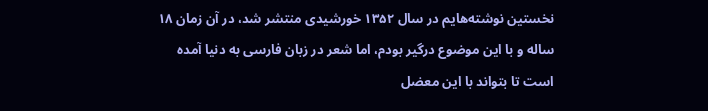نخستین نوشته‌هایم در سال ۱۳۵۲ خورشیدی منتشر شد، در آن زمان ۱۸ ساله و با این موضوع درگیر بودم، اما شعر در زبان فارسی به دنیا آمده است تا بتواند با این معضل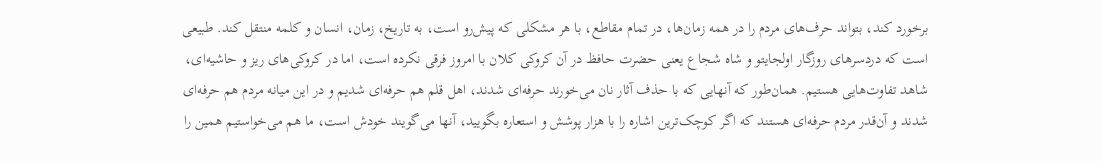برخورد کند، بتواند حرف‌های مردم را در همه زمان‌ها، در تمام مقاطع، با هر مشکلی که پیش‌رو است، به تاریخ، زمان، انسان و کلمه منتقل کند. طبیعی است که دردسرهای روزگار اولجایتو و شاه شجاع یعنی حضرت حافظ در آن کروکی کلان با امروز فرقی نکرده است، اما در کروکی‌های ریز و حاشیه‌ای، شاهد تفاوت‌هایی هستیم. همان‌طور که آنهایی که با حذف آثار نان می‌خورند حرفه‌ای شدند، اهل قلم هم حرفه‌ای شدیم و در این میانه مردم هم حرفه‌ای شدند و آن‌قدر مردم حرفه‌ای هستند که اگر کوچک‌ترین اشاره را با هزار پوشش و استعاره بگویید، آنها می‌گویند خودش است، ما هم می‌خواستیم همین را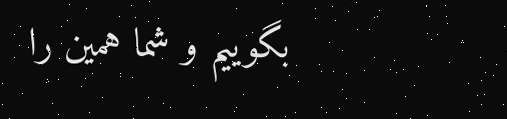بگوییم و شما همین را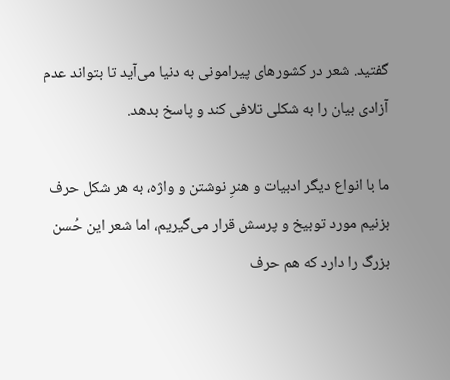گفتید. شعر در کشورهای پیرامونی به دنیا می‌آید تا بتواند عدم آزادی بیان را به شکلی تلافی کند و پاسخ بدهد.

ما با انواع دیگر ادبیات و هنرِ نوشتن و واژه، به هر شکل حرف بزنیم مورد توبیخ و پرسش قرار می‌گیریم، اما شعر این حُسن بزرگ را دارد که هم حرف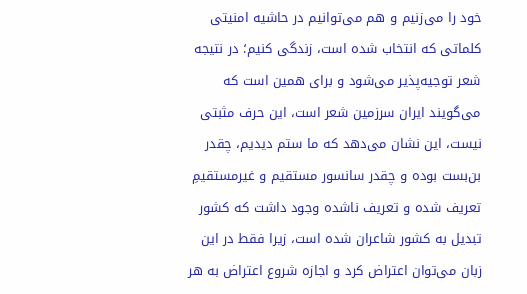خود را می‌زنیم و هم می‌توانیم در حاشیه امنیتی کلماتی که انتخاب شده است، زندگی کنیم؛ در نتیجه شعر توجیه‌پذیر می‌شود و برای همین است که می‌گویند ایران سرزمین شعر است، این حرف مثبتی نیست، این نشان می‌دهد که ما ستم دیدیم، چقدر بن‌بست بوده و چقدر سانسور مستقیم و غیرمستقیمِ تعریف شده و تعریف ناشده وجود داشت که کشور تبدیل به کشور شاعران شده است، زیرا فقط در این زبان می‌توان اعتراض کرد و اجازه شروع اعتراض به هر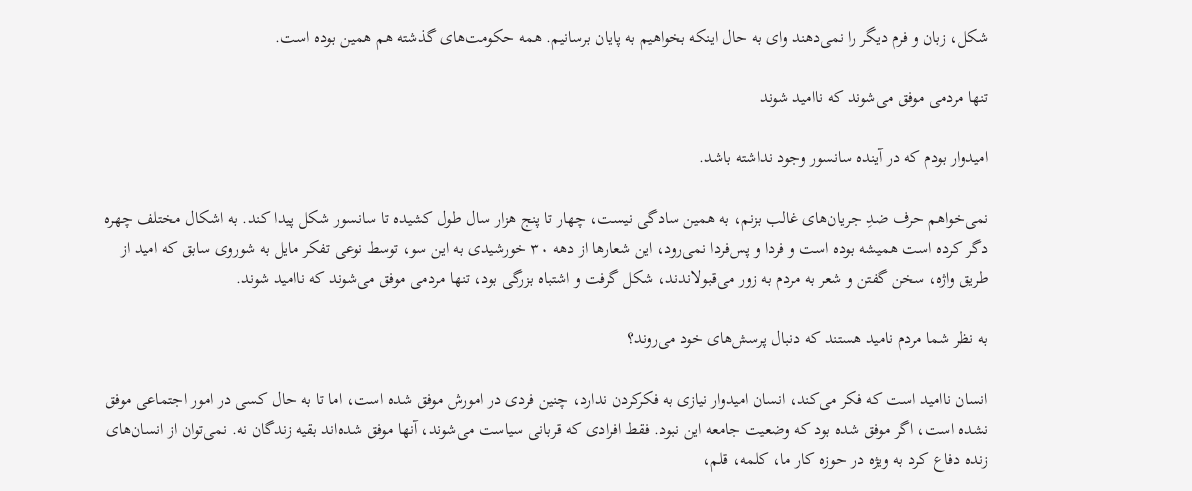شکل، زبان و فرم دیگر را نمی‌دهند وای به حال اینکه بخواهیم به پایان برسانیم. همه حکومت‌های گذشته هم همین بوده است.

تنها مردمی موفق می‌شوند که ناامید شوند

امیدوار بودم که در آینده سانسور وجود نداشته باشد.

نمی‌خواهم حرف ضدِ جریان‌های غالب بزنم، به همین سادگی نیست، چهار تا پنج هزار سال طول کشیده تا سانسور شکل پیدا کند. به اشکال مختلف چهره دگر کرده است همیشه بوده است و فردا و پس‌فردا نمی‌رود، این شعارها از دهه ۳۰ خورشیدی به این سو، توسط نوعی تفکر مایل به شوروی سابق که امید از طریق واژه، سخن گفتن و شعر به مردم به زور می‌قبولاندند، شکل گرفت و اشتباه بزرگی بود، تنها مردمی موفق می‌شوند که ناامید شوند.

به نظر شما مردم نامید هستند که دنبال پرسش‌های خود می‌روند؟

انسان ناامید است که فکر می‌کند، انسان امیدوار نیازی به فکرکردن ندارد، چنین فردی در امورش موفق شده است، اما تا به حال کسی در امور اجتماعی موفق نشده است، اگر موفق شده بود که وضعیت جامعه این نبود. فقط افرادی که قربانی سیاست می‌شوند، آنها موفق شده‌اند بقیه زندگان نه. نمی‌توان از انسان‌های زنده دفاع کرد به ویژه در حوزه کار ما، کلمه، قلم،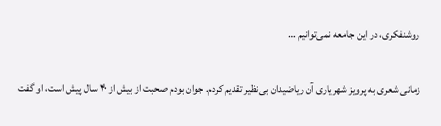روشنفکری، در این جامعه نمی‌توانیم …

زمانی شعری به پرویز شهریاری آن ریاضیدان بی‌نظیر تقدیم کردم. جوان بودم صحبت از بیش از ۴۰ سال پیش است، او گفت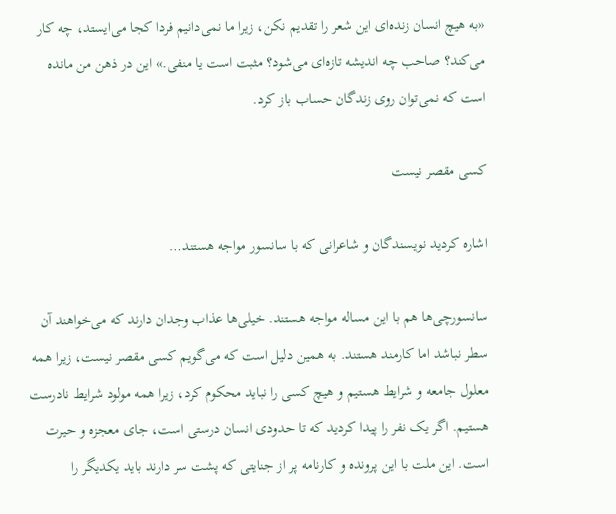«به هیچ انسان زنده‌ای این شعر را تقدیم نکن، زیرا ما نمی‌دانیم فردا کجا می‌ایستد، چه کار می‌کند؟ صاحب چه اندیشه تازه‌ای می‌شود؟ مثبت است یا منفی.» این در ذهن من مانده است که نمی‌توان روی زندگان حساب باز کرد.

کسی مقصر نیست

اشاره کردید نویسندگان و شاعرانی که با سانسور مواجه هستند…

سانسورچی‌ها هم با این مساله مواجه هستند. خیلی‌ها عذاب وجدان دارند که می‌خواهند آن سطر نباشد اما کارمند هستند. به همین دلیل است که می‌گویم کسی مقصر نیست، زیرا همه معلول جامعه و شرایط هستیم و هیچ کسی را نباید محکوم کرد، زیرا همه مولود شرایط نادرست هستیم. اگر یک نفر را پیدا کردید که تا حدودی انسان درستی است، جای معجزه و حیرت است. این ملت با این پرونده و کارنامه پر از جنایتی که پشت سر دارند باید یکدیگر را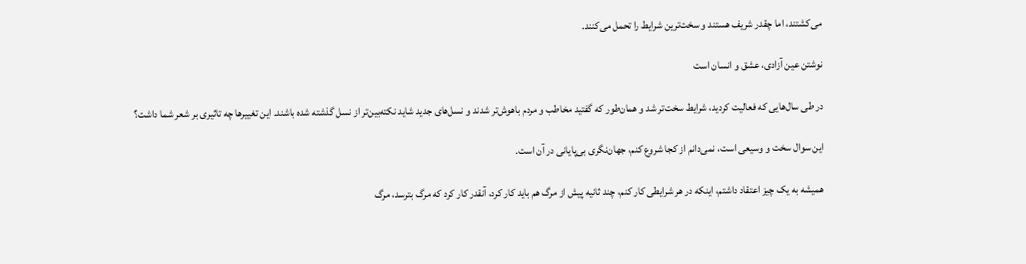می‌کشتند، اما چقدر شریف هستند و سخت‌ترین شرایط را تحمل می‌کنند.

نوشتن عین آزادی، عشق و انسان است

در طی سال‌هایی که فعالیت کردید، شرایط سخت‌تر شد و همان‌طور که گفتید مخاطب و مردم باهوش‌تر شدند و نسل‌های جدید شاید نکته‌بین‌تر از نسل گذشته شده باشند. این تغییرها چه تاثیری بر شعر شما داشت؟

این سوال سخت و وسیعی است، نمی‌دانم از کجا شروع کنم، جهان‌نگری بی‌پایانی در آن است.

همیشه به یک چیز اعتقاد داشتم، اینکه در هر شرایطی کار کنم، چند ثانیه پیش از مرگ هم باید کار کرد، آنقدر کار کرد که مرگ بترسد، مرگ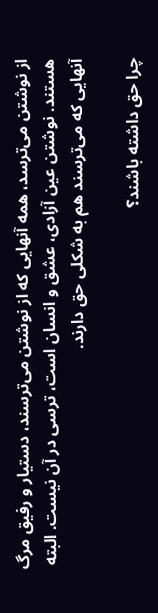از نوشتن می‌ترسد، همه آنهایی که از نوشتن می‌ترسند، دستیار و رفیق مرگ هستند. نوشتن عین آزادی، عشق و انسان است، ترسی در آن نیست. البته آنهایی که می‌ترسند هم به شکلی حق دارند.

چرا حق داشته باشند؟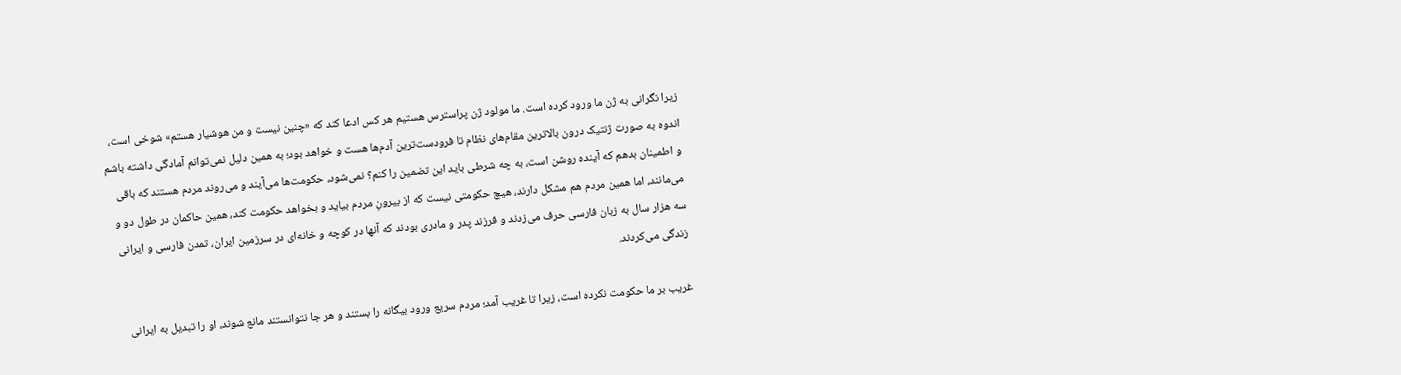زیرا نگرانی به ژن ما ورود کرده است. ما مولود ژن پراسترس هستیم هر کس ادعا کند که «چنین نیست و من هوشیار هستم» شوخی است، اندوه به صورت ژنتیک درون بالاترین مقام‌های نظام تا فرودست‌ترین آدم‌ها هست و خواهد بود؛ به همین دلیل نمی‌توانم آمادگی داشته باشم و اطمینان بدهم که آینده روشن است، به چه شرطی باید این تضمین را کنم؟ نمی‌شود، حکومت‌ها می‌آیند و می‌روند مردم هستند که باقی می‌مانند، اما همین مردم هم مشکل دارند، هیچ حکومتی نیست که از بیرونِ مردم بیاید و بخواهد حکومت کند، همین حاکمان در طول دو و سه هزار سال به زبان فارسی حرف می‌زدند و فرزند پدر و مادری بودند که آنها در کوچه و خانه‌ای در سرزمین ایران، تمدن فارسی و ایرانی زندگی می‌کردند.

غریب بر ما حکومت نکرده است، زیرا تا غریب آمد؛ مردم سریع ورود بیگانه را بستند و هر جا نتوانستند مانع شوند، او را تبدیل به ایرانی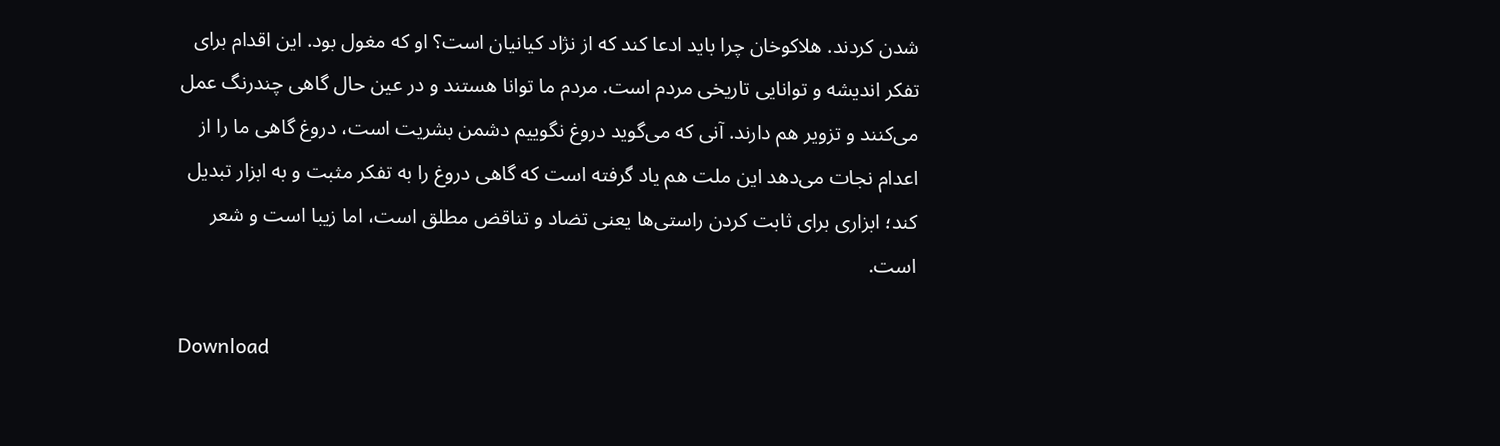شدن کردند. هلاکوخان چرا باید ادعا کند که از نژاد کیانیان است؟ او که مغول بود. این اقدام برای تفکر اندیشه و توانایی تاریخی مردم است. مردم ما توانا هستند و در عین حال گاهی چندرنگ عمل می‌کنند و تزویر هم دارند. آنی که می‌گوید دروغ نگوییم دشمن بشریت است، دروغ گاهی ما را از اعدام نجات می‌دهد این ملت هم یاد گرفته است که گاهی دروغ را به تفکر مثبت و به ابزار تبدیل کند؛ ابزاری برای ثابت کردن راستی‌ها یعنی تضاد و تناقض مطلق است، اما زیبا است و شعر است.

Download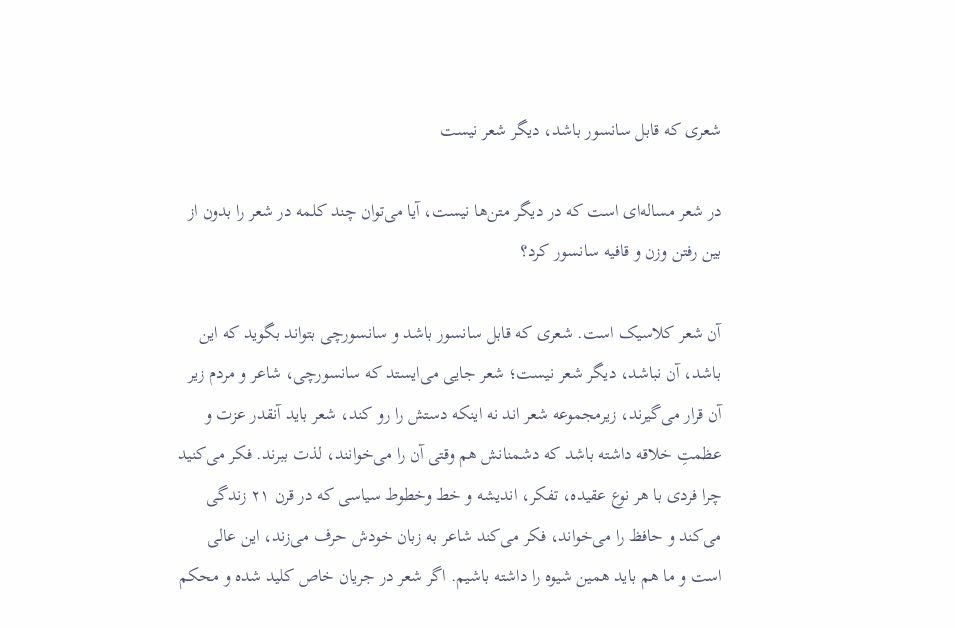شعری که قابل سانسور باشد، دیگر شعر نیست

در شعر مساله‌ای است که در دیگر متن‌ها نیست، آیا می‌توان چند کلمه در شعر را بدون از بین رفتن وزن و قافیه سانسور کرد؟

آن شعر کلاسیک است. شعری که قابل سانسور باشد و سانسورچی بتواند بگوید که این باشد، آن نباشد، دیگر شعر نیست؛ شعر جایی می‌ایستد که سانسورچی، شاعر و مردم زیر آن قرار می‌گیرند، زیرمجموعه شعر اند نه اینکه دستش را رو کند، شعر باید آنقدر عزت و عظمتِ خلاقه داشته باشد که دشمنانش هم وقتی آن را می‌خوانند، لذت ببرند. فکر می‌کنید چرا فردی با هر نوع عقیده، تفکر، اندیشه و خط وخطوط سیاسی که در قرن ۲۱ زندگی می‌کند و حافظ را می‌خواند، فکر می‌کند شاعر به زبان خودش حرف می‌زند، این عالی است و ما هم باید همین شیوه را داشته باشیم. اگر شعر در جریان خاص کلید شده و محکم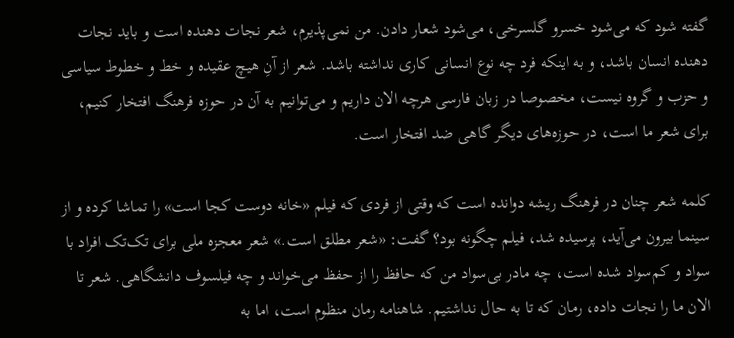گفته شود که می‌شود خسرو گلسرخی، می‌شود شعار دادن. من نمی‌پذیرم، شعر نجات دهنده است و باید نجات دهنده انسان باشد، و به اینکه فرد چه نوع انسانی کاری نداشته باشد. شعر از آنِ هیچ عقیده و خط و خطوط سیاسی و حزب و گروه نیست، مخصوصا در زبان فارسی هرچه الان داریم و می‌توانیم به آن در حوزه فرهنگ افتخار کنیم، برای شعر ما است، در حوزه‌های دیگر گاهی ضد افتخار است.

کلمه شعر چنان در فرهنگ ریشه دوانده است که وقتی از فردی که فیلم «خانه دوست کجا است» را تماشا کرده و از سینما بیرون می‌آید، پرسیده شد، فیلم چگونه بود؟ گفت: «شعر مطلق است.» شعر معجزه ملی برای تک‌تک افراد با سواد و کم‌سواد شده است، چه مادر بی‌سواد من که حافظ را از حفظ می‌خواند و چه فیلسوف دانشگاهی. شعر تا الان ما را نجات داده، رمان که تا به حال نداشتیم. شاهنامه رمان منظوم است، اما به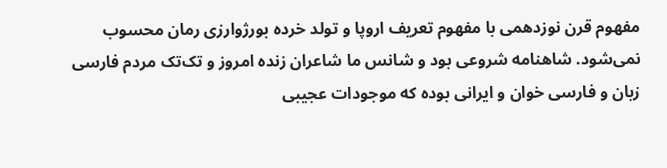مفهوم قرن نوزدهمی با مفهوم تعریف اروپا و تولد خرده بورژوارزی رمان محسوب نمی‌شود. شاهنامه شروعی بود و شانس ما شاعران زنده امروز و تک‌تک مردم فارسی زبان و فارسی خوان و ایرانی بوده که موجودات عجیبی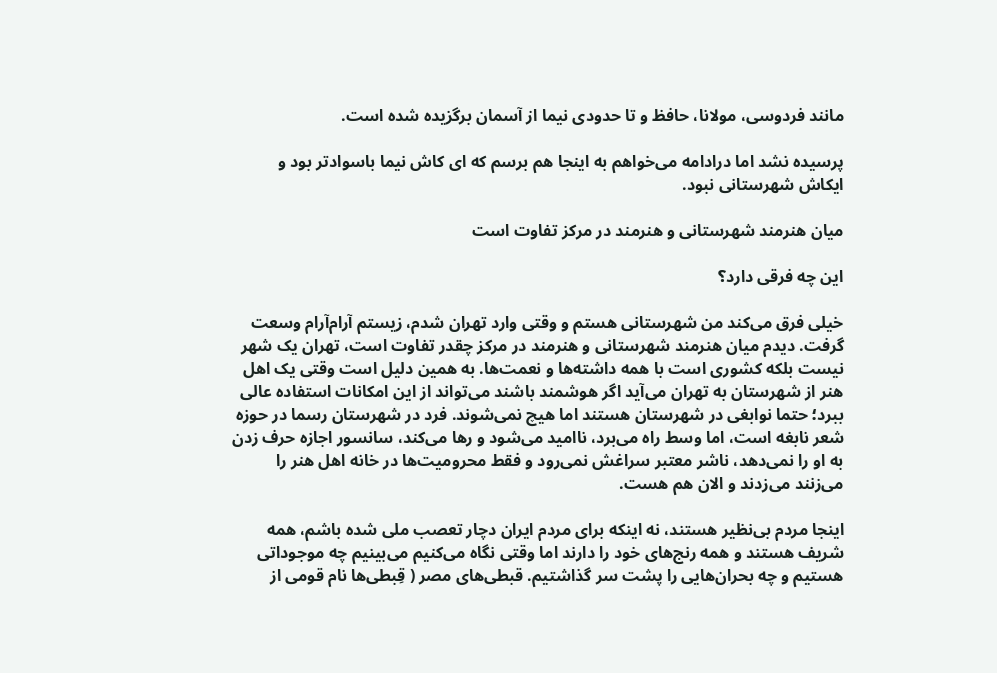مانند فردوسی، مولانا، حافظ و تا حدودی نیما از آسمان برگزیده شده است.

پرسیده نشد اما درادامه می‌خواهم به اینجا هم برسم که ای کاش نیما باسوادتر بود و ایکاش شهرستانی نبود.

میان هنرمند شهرستانی و هنرمند در مرکز تفاوت است

این چه فرقی دارد؟

خیلی فرق می‌کند من شهرستانی هستم و وقتی وارد تهران شدم، زیستم آرام‌آرام وسعت گرفت. دیدم میان هنرمند شهرستانی و هنرمند در مرکز چقدر تفاوت است، تهران یک شهر نیست بلکه کشوری است با همه داشته‌ها و نعمت‌ها. به همین دلیل است وقتی یک اهل هنر از شهرستان به تهران می‌آید اگر هوشمند باشند می‌تواند از این امکانات استفاده عالی ببرد؛ حتما نوابغی در شهرستان هستند اما هیچ نمی‌شوند. فرد در شهرستان رسما در حوزه شعر نابغه است، اما وسط راه می‌برد، ناامید می‌شود و رها می‌کند، سانسور اجازه حرف زدن به او را نمی‌دهد، ناشر معتبر سراغش نمی‌رود و فقط محرومیت‌ها در خانه اهل هنر را می‌زنند می‌زدند و الان هم هست.

اینجا مردم بی‌نظیر هستند، نه اینکه برای مردم ایران دچار تعصب ملی شده باشم، همه شریف هستند و همه رنج‌های خود را دارند اما وقتی نگاه می‌کنیم می‌بینیم چه موجوداتی هستیم و چه بحران‌هایی را پشت سر گذاشتیم. قبطی‌های مصر ( قِبطی‌ها نام قومی از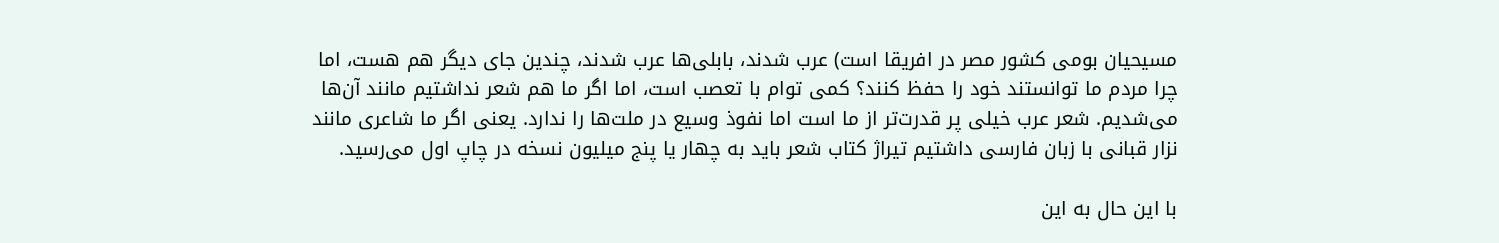مسیحیان بومی کشور مصر در افریقا است) عرب شدند، بابلی‌ها عرب شدند، چندین جای دیگر هم هست، اما چرا مردم ما توانستند خود را حفظ کنند؟ کمی توام با تعصب است، اما اگر ما هم شعر نداشتیم مانند آن‌ها می‌شدیم. شعر عرب خیلی پر قدرت‌تر از ما است اما نفوذ وسیع در ملت‌ها را ندارد. یعنی اگر ما شاعری مانند نزار قبانی با زبان فارسی داشتیم تیراژ کتاب شعر باید به چهار یا پنج میلیون نسخه در چاپ اول می‌رسید.

با این حال به این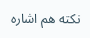نکته هم اشاره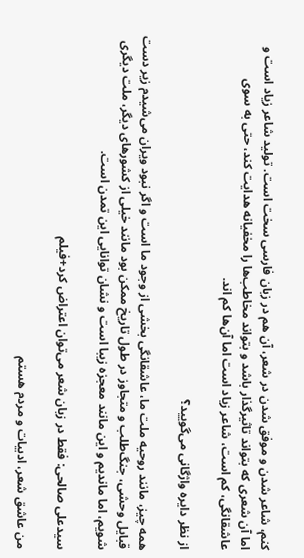کنم، شاعر شدن و موفق شدن در شعر، آن هم در زبان فارسی سخت است. تولید شاعر زیاد است و اما آن شعری که بتواند تاثیرگذار باشد و بتواند مخاطب‌ها را مخفیانه هدایت کند، حتی به سوی عاشقانگی، کم است، شاعر زیاد است اما آن‌ها کم اند.

از نظر دایره واژگانی می‌گویید؟

همه چیز، مانند روحیه ملت ما، عاشقانگی بخشی از وجود ما است و اگر نبود ویران می‌شیدم زیر دست قبایل وحشی، جنگ‌طلب و متجاوز در طول تاریخ ممکن بود مانند خیلی از کشورهای دیگر، ملت دیگری شویم، اما ماندیم و این مانند معجزه زیبا است و نشان توانایی این تمدن است.

سیدعلی صالحی: فقط در زبان شعر می‌توان اعتراض کرد+فیلم

من عاشق شعر، ادبیات و مردم هستم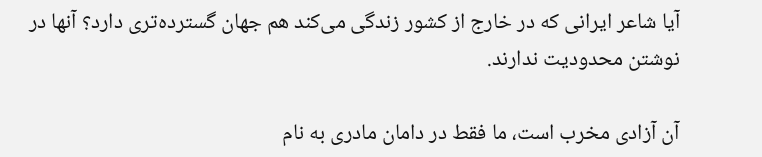آیا شاعر ایرانی که در خارج از کشور زندگی می‌کند هم جهان گسترده‌تری دارد؟ آنها در نوشتن محدودیت ندارند.

آن آزادی مخرب است، ما فقط در دامان مادری به نام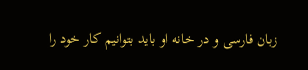زبان فارسی و در خانه او باید بتوانیم کار خود را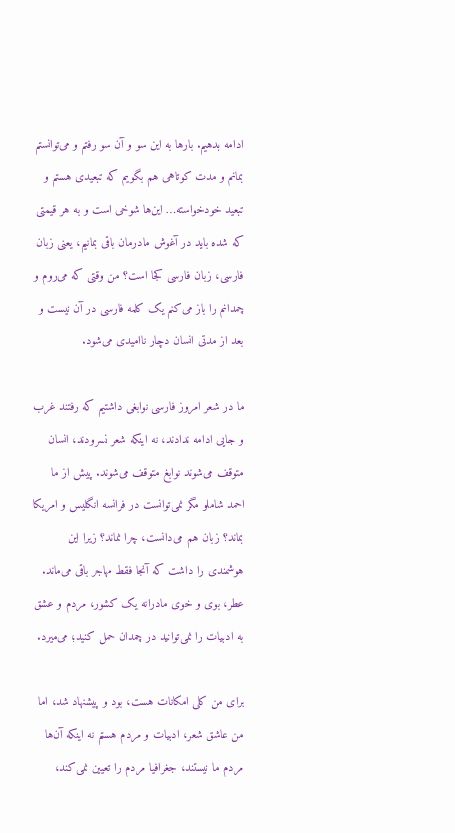ادامه بدهیم. بارها به این سو و آن سو رفتم و می‌توانستم بمانم و مدت کوتاهی هم بگویم که تبعیدی هستم و تبعید خودخواسته… این‌ها شوخی است و به هر قیمتی که شده باید در آغوش مادرمان باقی بمانیم، یعنی زبان فارسی، زبان فارسی کجا است؟ من وقتی که می‌روم و چمدانم را باز می‌کنم یک کلمه فارسی در آن نیست و بعد از مدتی انسان دچار ناامیدی می‌شود.

ما در شعر امروز فارسی نوابغی داشتیم که رفتند غرب و جایی ادامه ندادند، نه اینکه شعر نسرودند، انسان متوقف می‌شوند نوابغ متوقف می‌شوند. پیش از ما احمد شاملو مگر نمی‌توانست در فرانسه انگلیس و امریکا بماند؟ زبان هم می‌دانست، چرا نماند؟ زیرا این هوشمندی را داشت که آنجا فقط مهاجر باقی می‌ماند. عطر، بوی و خوی مادرانه یک کشور، مردم و عشق به ادبیات را نمی‌توانید در چمدان حمل کنید؛ می‌میرد.

برای من کلی امکانات هست، بود و پیشنهاد شد، اما من عاشق شعر، ادبیات و مردم هستم نه اینکه آن‌ها مردم ما نیستند، جغرافیا مردم را تعیین نمی‌کند،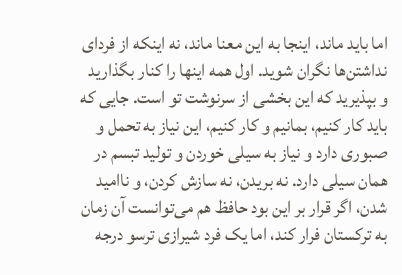اما باید ماند، اینجا به این معنا ماند، نه اینکه از فردای نداشتن‌ها نگران شوید. اول همه اینها را کنار بگذارید و بپذیرید که این بخشی از سرنوشت تو است. جایی که باید کار کنیم، بمانیم و کار کنیم، این نیاز به تحمل و صبوری دارد و نیاز به سیلی خوردن و تولید تبسم در همان سیلی دارد. نه بریدن، نه سازش کردن، و ناامید شدن، اگر قرار بر این بود حافظ هم می‌توانست آن زمان به ترکستان فرار کند، اما یک فرد شیرازی ترسو درجه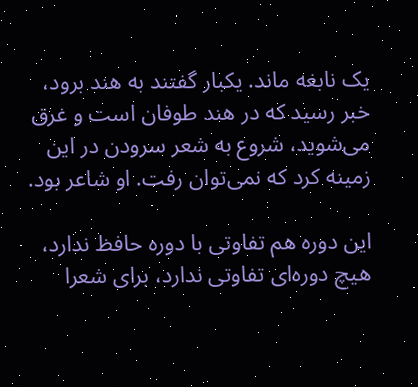یک نابغه ماند. یکبار گفتند به هند برود، خبر رسید که در هند طوفان است و غرق می‌شوید، شروع به شعر سرودن در این زمینه کرد که نمی‌توان رفت. او شاعر بود.

این دوره هم تفاوتی با دوره حافظ ندارد، هیچ دوره‌ای تفاوتی ندارد، برای شعرا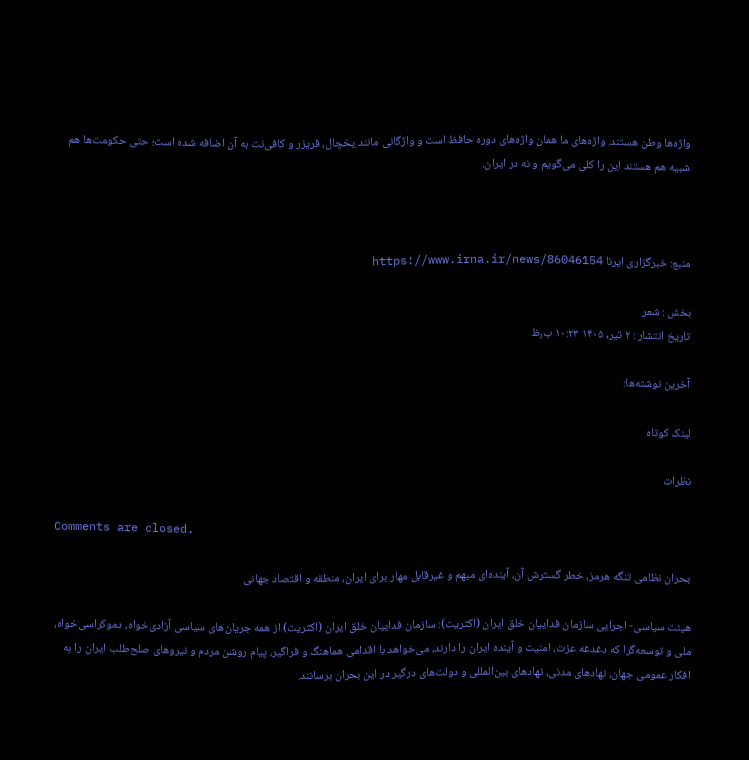واژه‌ها وطن هستند. واژه‌های ما همان واژه‌های دوره حافظ است و واژگانی مانند یخچال، فریزر و کافی‌نت به آن اضافه شده است؛ حتی حکومت‌ها هم شبیه هم هستند این را کلی می‌گویم و نه در ایران.



منبع: خبرگزاری ایرنا https://www.irna.ir/news/86046154

بخش : شعر
تاریخ انتشار : ۲ تیر, ۱۴۰۵ ۱۰:۲۳ ب٫ظ

آخرین نوشته‌ها:

لینک کوتاه

نظرات

Comments are closed.

بحران نظامی تنگه هرمز، خطر گسترش آن، آینده‌ای مبهم و غیرقابل مهار برای ایران، منطقه و اقتصاد جهانی

هیئت سیاسی- اجرایی سازمان فداییان خلق ایران (اکثریت): سازمان فداییان خلق ایران (اکثریت) از همه جریان‌های سیاسی آزادی‌خواه، دموکراسی‌خواه، ملی و توسعه‌گرا که دغدغه عزت، امنیت و آینده ایران را دارند، می‌خواهد با اقدامی هماهنگ و فراگیر، پیام روشن مردم و نیروهای صلح‌طلب ایران را به افکار عمومی جهان، نهادهای مدنی، نهادهای بین‌المللی و دولت‌های درگیر در این بحران برسانند.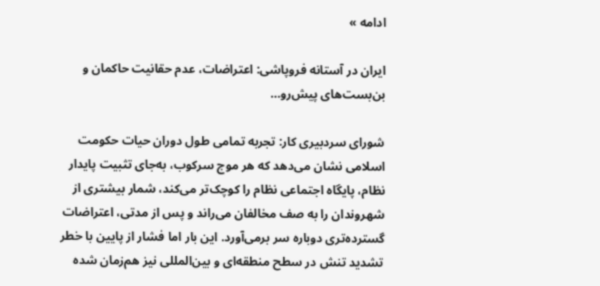ادامه »

ایران در آستانه فروپاشی: اعتراضات، عدم حقانیت حاکمان و بن‌بست‌های پیش‌رو…

شورای سردبیری کار: تجربه تمامی طول دوران حیات حکومت اسلامی نشان می‌دهد که هر موج سرکوب، به‌جای تثبیت پایدار نظام، پایگاه اجتماعی نظام را کوچک‌تر می‌کند، شمار بیشتری از شهروندان را به صف مخالفان می‌راند و پس از مدتی، اعتراضات گسترده‌تری دوباره سر برمی‌آورد. این بار اما فشار از پایین با خطر تشدید تنش در سطح منطقه‌ای و بین‌المللی نیز هم‌زمان شده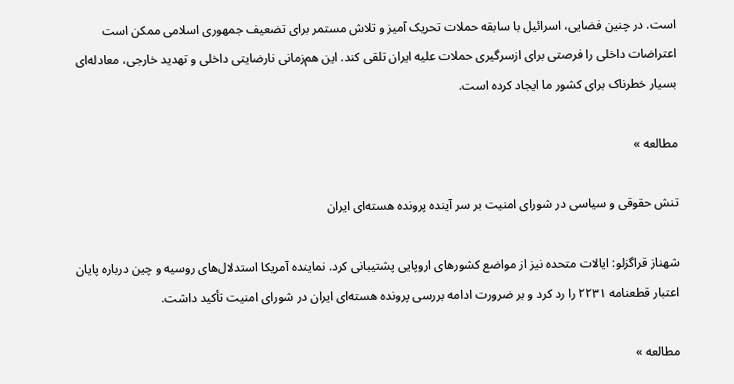است. در چنین فضایی، اسرائیل با سابقه حملات تحریک آمیز و تلاش مستمر برای تضعیف جمهوری اسلامی ممکن است اعتراضات داخلی را فرصتی برای ازسرگیری حملات علیه ایران تلقی کند. این هم‌زمانی نارضایتی داخلی و تهدید خارجی، معادله‌ای بسیار خطرناک برای کشور ما ایجاد کرده است.

مطالعه »

تنش حقوقی و سیاسی در شورای امنیت بر سر آینده پرونده هسته‌ای ایران

شهناز قراگزلو: ایالات متحده نیز از مواضع کشورهای اروپایی پشتیبانی کرد. نماینده آمریکا استدلال‌های روسیه و چین درباره پایان اعتبار قطعنامه ۲۲۳۱ را رد کرد و بر ضرورت ادامه بررسی پرونده هسته‌ای ایران در شورای امنیت تأکید داشت.

مطالعه »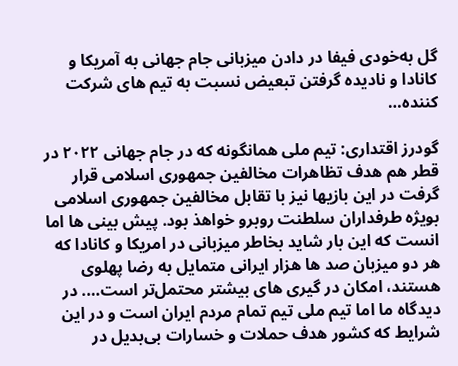گل به‌خودی فیفا در دادن میزبانی جام جهانی به آمریکا و کانادا و نادیده گرفتن تبعیض نسبت به تیم های شرکت کننده…

گودرز اقتداری: تیم ملی همانگونه که در جام جهانی ۲۰۲۲ در قطر هم هدف تظاهرات مخالفین جمهوری اسلامی قرار گرفت در این بازیها نیز با تقابل مخالفین جمهوری اسلامی بویژه طرفداران سلطنت روبرو خواهذ بود. پیش بینی ها اما انست که این بار شاید بخاطر میزبانی در امریکا و کانادا که هر دو میزبان صد ها هزار ایرانی متمایل به رضا پهلوی هستند، امکان در گیری های بیشتر محتمل‌تر است…. در دیدگاه ما اما تیم ملی تیم تمام مردم ایران است و در این شرایط که کشور هدف حملات و خسارات بی‌بدیل در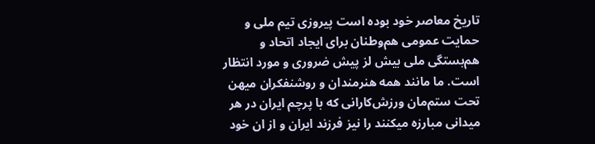تاریخ معاصر خود بوده است پیروزی تیم ملی و حمایت عمومی هم‌وطنان برای ایجاد اتحاد و هم‌بستگی ملی بیش لز پیش ضروری و مورد انتظار است. ما مانند همه هنرمندان و روشنفکران میهن تحت ستم‌مان ورزش‌کارانی که با پرچم ایران در هر میدانی مبارزه میکنند را نیز فرزند ایران و از ان خود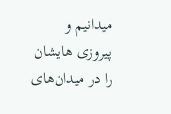میدانیم و پیروزی هایشان را در میدان‌های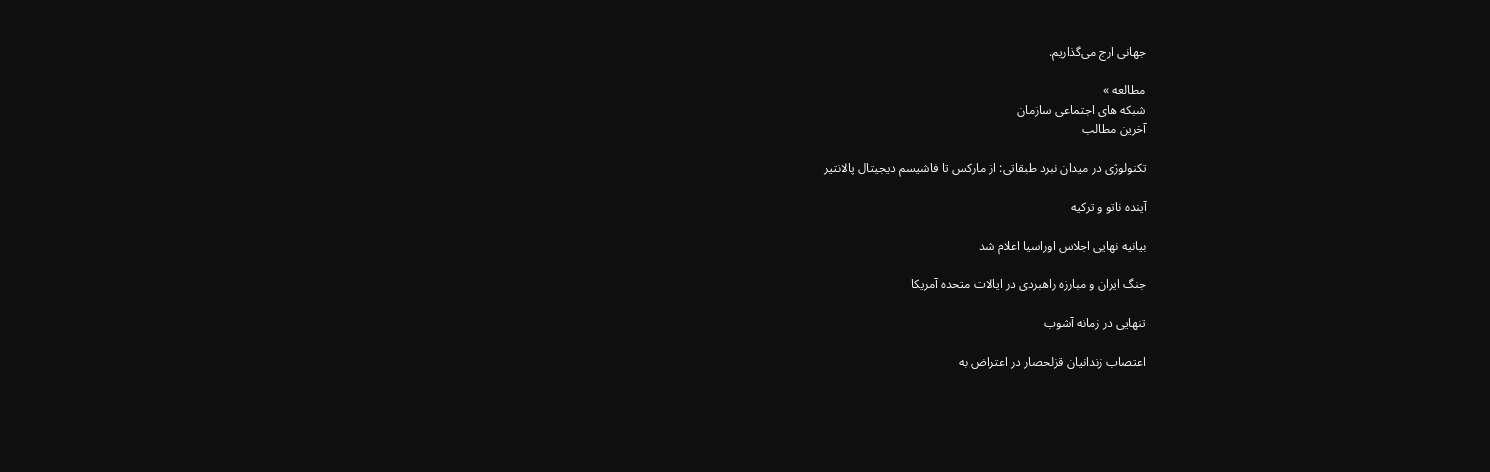جهانی ارج می‌گذاریم.

مطالعه »
شبکه های اجتماعی سازمان
آخرین مطالب

تکنولوژی در میدان نبرد طبقاتی: از مارکس تا فاشیسم دیجیتال پالانتیر

آینده ناتو و ترکیه

بیانیه نهایی اجلاس اوراسیا اعلام شد

جنگ ایران و مبارزه راهبردی در ایالات متحده آمریکا

تنهایی در زمانه آشوب

اعتصاب زندانیان قزلحصار در اعتراض به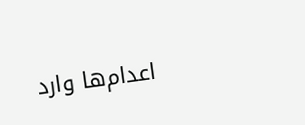اعدام‌ها وارد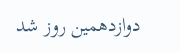دوازدهمین روز شد